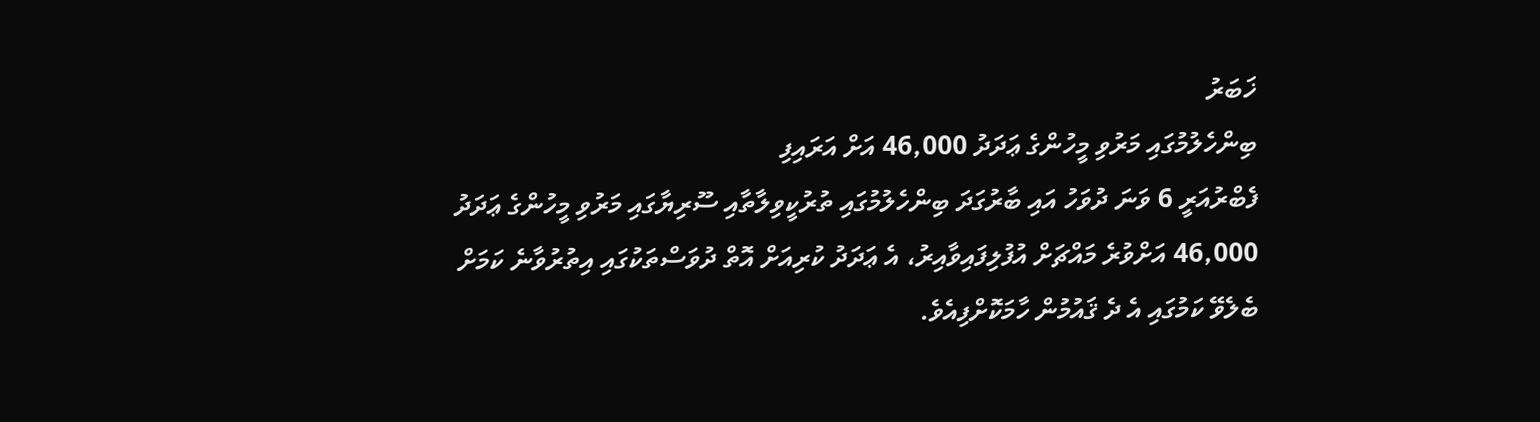ޚަބަރު
ބިންހެލުމުގައި މަރުވި މީހުންގެ ޢަދަދު 46,000 އަށް އަރައިފި
ފެބްރުއަރީ 6 ވަނަ ދުވަހު އައި ބާރުގަދަ ބިންހެލުމުގައި ތުރުކީވިލާތާއި ސޫރިޔާގައި މަރުވި މީހުންގެ ޢަދަދު 46,000 އަށްވުރެ މައްޗަށް އުފުލިފައިވާއިރު، އެ ޢަދަދު ކުރިއަށް އޮތް ދުވަސްތަކުގައި އިތުރުވާނެ ކަމަށް ބެލެވޭ ކަމުގައި އެ ދެ ޤައުމުން ހާމަކޮށްފިއެވެ.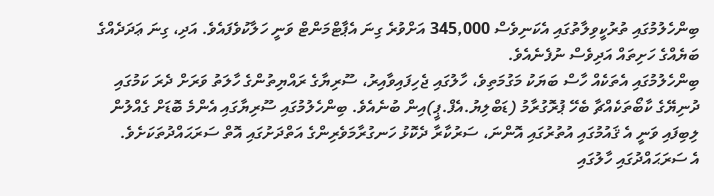ބިންހެލުމުގައި ތުރުކީވިލާތުގައި އެކަނިވެސް 345,000 އަށްވުރެ ގިނަ އެޕާޓްމަންޓް ވަނީ ހަލާކުވެފައެވެ. އަދި، ގިނަ ޢަދަދެއްގެ ބަޔެއްގެ ހަށިތައް އަދިވެސް ނުފެނެއެވެ.
ބިންހެލުމުގައި އެތަކެއް ހާސް ބަޔަކު މަގުމަތިވެ، ހާލުގައި ޖެހިފައިވާއިރު، ސޫރިޔާގެ ރައްޔިތުންގެ ހާލަތު ވަރަށް ދެރަ ކަމުގައި ދުނިޔޭގެ ކާބޯތަކެއްޗާ ބެހޭ ޕުރޮގުރާމު (ޑަބްލިޔު.އެފް.ޕީ)އިން ބުނެއެވެ. ބިންހެލުމުގައި ސޫރިޔާގައި އެންމެ ބޮޑަށް ގެއްލުން ލިބިފައި ވަނީ އެ ޤައުމުގައި އުތުރުގައި އޮންނަ، ސަރުކާރާ ދެކޮޅު ހަނގުރާމަވެރިންގެ އަތްދަށުގައި އޮތް ސަރަޙައްދުތަކަށެވެ.
އެ ސަރަޙައްދުގައި ހާލުގައި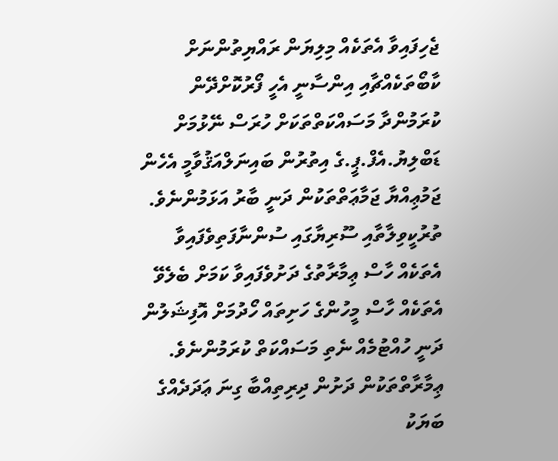ޖެހިފައިވާ އެތަކެއް މިލިޔަން ރައްޔިތުންނަށް ކާބޯތަކެއްޗާއި އިންސާނީ އެހީ ފޯރުކޮށްދޭން ކުރަމުންދާ މަސައްކަތްތަކަށް ހުރަސް ނޭޅުމަށް ޑަބްލިޔު.އެފް.ޕީ.ގެ އިތުރުން ބައިނަލްއަޤުވާމީ އެހެން ޖަމުޢިއްޔާ ޖަމާޢަތްތަކުން ދަނީ ބާރު އަޅަމުންނެވެ. ތުރުކީވިލާތާއި ސޫރިޔާގައި ސުންނާފަތިވެފައިވާ އެތަކެއް ހާސް ޢިމާރާތުގެ ދަށުވެފައިވާ ކަމަށް ބެލެވޭ އެތަކެއް ހާސް މީހުންގެ ހަށިތައް ހޯދުމަށް އޮފިޝަލުން ދަނީ ހުއްޓުމެއް ނެތި މަސައްކަތް ކުރަމުންނެވެ.
ޢިމާރާތްތަކުން ދަށުން ދިރިތިއްބާ ގިނަ ޢަދަދެއްގެ ބަޔަކު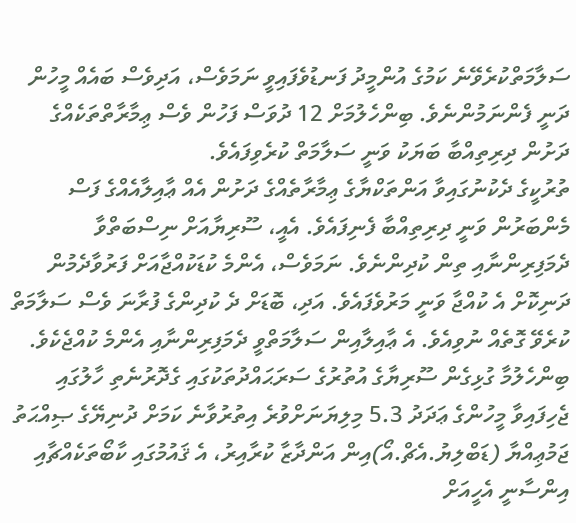ސަލާމަތްކުރެވޭނެ ކަމުގެ އުންމީދު ފަނޑުވެފައިވީ ނަމަވެސް، އަދިވެސް ބައެއް މީހުން ދަނީ ފެންނަމުންނެވެ. ބިންހެލުމަށް 12 ދުވަސް ފަހުން ވެސް ޢިމާރާތްތަކެއްގެ ދަށުން ދިރިތިއްބާ ބަޔަކު ވަނީ ސަލާމަތް ކުރެވިފައެވެ.
ތުރުކީގެ ދެކުނުގައިވާ އަންތަކްޔާގެ ޢިމާރާތެއްގެ ދަށުން އެއް ޢާއިލާއެއްގެ ފަސް މެންބަރުން ވަނީ ދިރިތިއްބާ ފެނިފައެވެ. އެއީ، ސޫރިޔާއަށް ނިސްބަތްވާ ދެމަފިރިންނާއި ތިން ކުދިންނެވެ. ނަމަވެސް، އެންމެ ކުޑަކުއްޖާއަށް ފަރުވާދެމުން ދަނިކޮށް އެ ކުއްޖާ ވަނީ މަރުވެފައެވެ. އަދި، ބޮޑަށް ދެ ކުދިންގެ ފުރާނަ ވެސް ސަލާމަތް ކުރެވޭ ގޮތެއް ނުވިއެވެ. އެ ޢާއިލާއިން ސަލާމަތްވީ ދެމަފިރިންނާއި އެންމެ ކުއްޖެކެވެ.
ބިންހެލުމާ ގުޅިގެން ސޫރިޔާގެ އުތުރުގެ ސަރަޙައްދުތަކުގައި ގެދޮރުނެތި ހާލުގައި ޖެހިފައިވާ މީހުންގެ ޢަދަދު 5.3 މިލިޔަނަށްވުރެ އިތުރުވާނެ ކަމަށް ދުނިޔޭގެ ޞިއްޙަތު ޖަމުޢިއްޔާ (ޑަބްލިޔު.އެޗް.އޯ)އިން އަންދާޒާ ކުރާއިރު، އެ ޤައުމުގައި ކާބޯތަކެއްޗާއި އިންސާނީ އެހީއަށް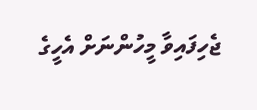ޖެހިފައިވާ މީހުންނަށް އެހީގެ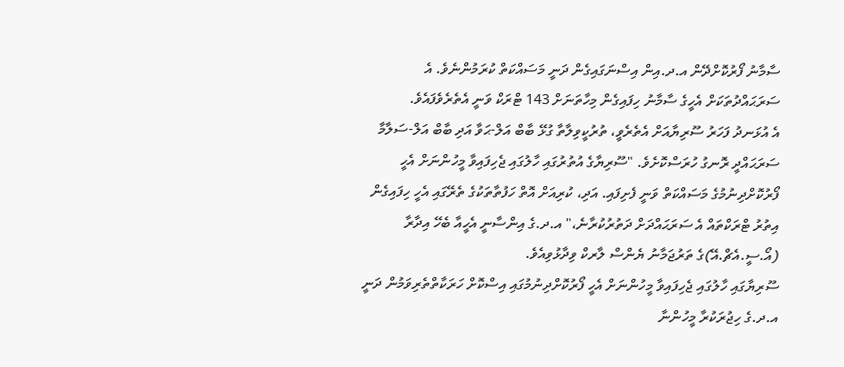ސާމާނު ފޯރުކޮށްދޭން އ.ދ.އިން އިސްނަގައިގެން ދަނީ މަސައްކަތް ކުރަމުންނެވެ. އެ ސަރަޙައްދުތަކަށް އެހީގެ ސާމާނު ހިފައިގެން މިހާތަނަށް 143 ޓްރަކް ވަނީ އެތެރެވެފައެވެ.
އެ އުޅަނދު ފަހަރު ސޫރިޔާއަށް އެތެރެވީ، ތުރުކީވިލާތާ ގުޅޭ ބާބް އަލް-ޙަވާ އަދި ބާބް އަލް-ސަލާމާ ސަރަޙައްދީ ރޮނގު ހުރަސްކޮށެވެ. "ސޫރިޔާގެ އުތުރުގައި ހާލުގައި ޖެހިފައިވާ މީހުންނަށް އެހީ ފޯރުކޮށްދިނުމުގެ މަސައްކަތް ވަނީ ފެށިފައި. އަދި، ކުރިއަށް އޮތް ހަފުތާތަކުގެ ތެރޭގައި އެހީ ހިފައިގެން އިތުރު ޓްރަކްތައް އެ ސަރަޙައްދަށް ދަތުރުކުރާނެ،" އ.ދ.ގެ އިންސާނީ އެހީއާ ބެހޭ އިދާރާ (އޯ.ސީ.އެޗް.އޭ)ގެ ތަރުޖަމާނު ޔެންސް ލާރކް ވިދާޅުވިއެވެ.
ސޫރިޔާގައި ހާލުގައި ޖެހިފައިވާ މީހުންނަށް އެހީ ފޯރުކޮށްދިނުމުގައި އިސްކޮށް ހަރަކާތްތެރިވަމުން ދަނީ އ.ދ.ގެ ހިޖުރަކުރާ މީހުންނާ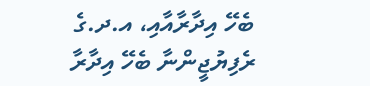ބެހޭ އިދާރާއާއި، އ.ދ.ގެ ރެފިޔުޖީންނާ ބެހޭ އިދާރާ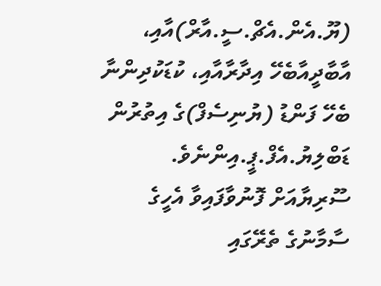(ޔޫ.އެން.އެޗް.ސީ.އާރް)އާއި، އާބާދީއާބެހޭ އިދާރާއާއި، ކުޑަކުދިންނާ ބެހޭ ފަންޑު (ޔުނިސެފް)ގެ އިތުރުން ޑަބްލިޔު.އެފް.ޕީ.އިންނެވެ. ސޫރިޔާއަށް ފޮނުވާފައިވާ އެހީގެ ސާމާނުގެ ތެރޭގައި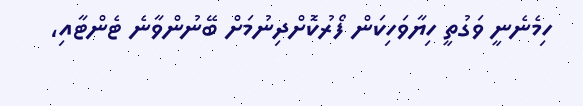ހިމެނެނީ ވަގުތީ ހިޔާވަހިކަން ފޯރުކޮށްދިނުމަށް ބޭނުންވާނެ ޓެންޓާއި،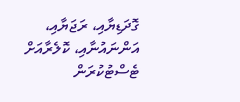ގޮދަޑިޔާއި، ރަޖަޔާއި، އަންނައުނާއި، ކޮލެރާއަށް ޓެސްޓުކުރަން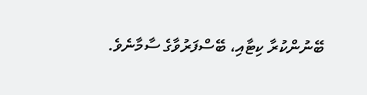ބޭނުންކުރާ ކިޓާއި، ބޭސްފަރުވާގެ ސާމާނެވެ.